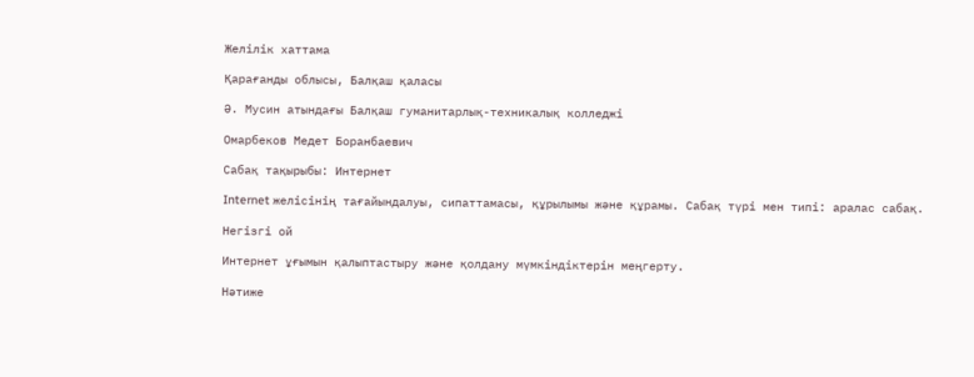Желілік хаттама

Қарағанды облысы, Балқаш қаласы

Ә. Мусин атындағы Балқаш гуманитарлық-техникалық колледжі

Омарбеков Медет Боранбаевич

Сабақ тақырыбы: Интернет

Internet желісінің тағайындалуы, сипаттамасы, құрылымы және құрамы. Сабақ түрі мен типі: аралас сабақ.

Негізгі ой

Интернет ұғымын қалыптастыру және қолдану мүмкіндіктерін меңгерту.

Нәтиже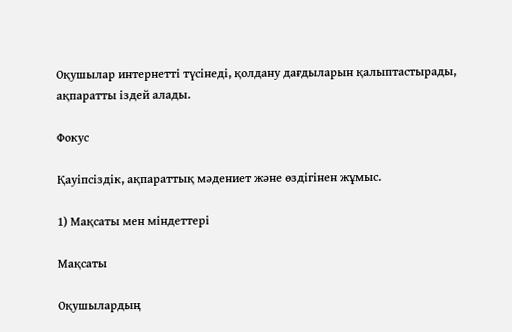Оқушылар интернетті түсінеді, қолдану дағдыларын қалыптастырады, ақпаратты іздей алады.

Фокус

Қауіпсіздік, ақпараттық мәдениет және өздігінен жұмыс.

1) Мақсаты мен міндеттері

Мақсаты

Оқушылардың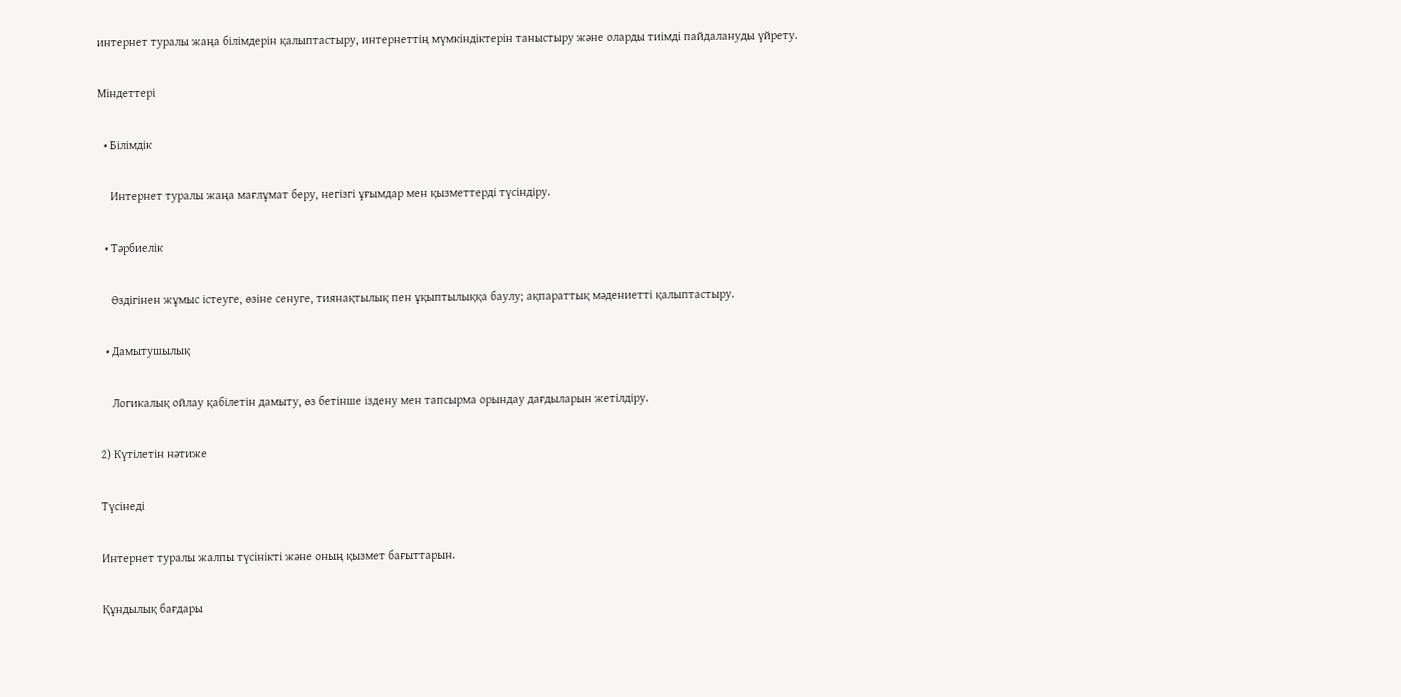интернет туралы жаңа білімдерін қалыптастыру, интернеттің мүмкіндіктерін таныстыру және оларды тиімді пайдалануды үйрету.

Міндеттері

  • Білімдік

    Интернет туралы жаңа мағлұмат беру, негізгі ұғымдар мен қызметтерді түсіндіру.

  • Тәрбиелік

    Өздігінен жұмыс істеуге, өзіне сенуге, тиянақтылық пен ұқыптылыққа баулу; ақпараттық мәдениетті қалыптастыру.

  • Дамытушылық

    Логикалық ойлау қабілетін дамыту, өз бетінше іздену мен тапсырма орындау дағдыларын жетілдіру.

2) Күтілетін нәтиже

Түсінеді

Интернет туралы жалпы түсінікті және оның қызмет бағыттарын.

Құндылық бағдары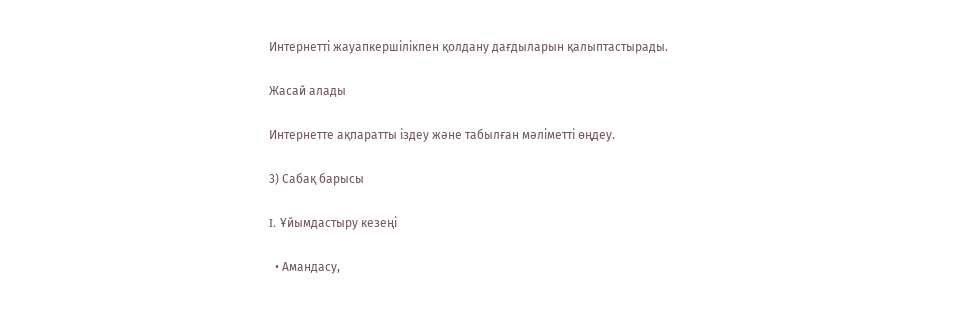Интернетті жауапкершілікпен қолдану дағдыларын қалыптастырады.

Жасай алады

Интернетте ақпаратты іздеу және табылған мәліметті өңдеу.

3) Сабақ барысы

I. Ұйымдастыру кезеңі

  • Амандасу,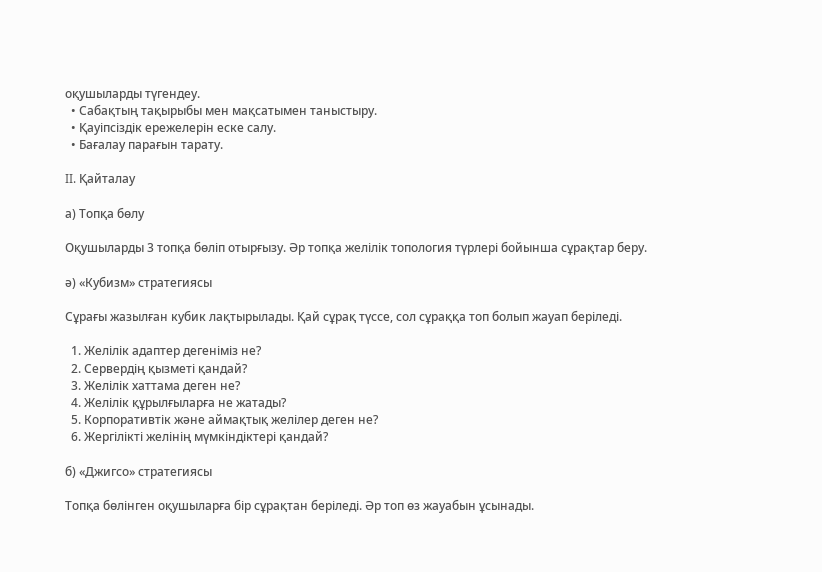оқушыларды түгендеу.
  • Сабақтың тақырыбы мен мақсатымен таныстыру.
  • Қауіпсіздік ережелерін еске салу.
  • Бағалау парағын тарату.

II. Қайталау

а) Топқа бөлу

Оқушыларды 3 топқа бөліп отырғызу. Әр топқа желілік топология түрлері бойынша сұрақтар беру.

ә) «Кубизм» стратегиясы

Сұрағы жазылған кубик лақтырылады. Қай сұрақ түссе, сол сұраққа топ болып жауап беріледі.

  1. Желілік адаптер дегеніміз не?
  2. Сервердің қызметі қандай?
  3. Желілік хаттама деген не?
  4. Желілік құрылғыларға не жатады?
  5. Корпоративтік және аймақтық желілер деген не?
  6. Жергілікті желінің мүмкіндіктері қандай?

б) «Джигсо» стратегиясы

Топқа бөлінген оқушыларға бір сұрақтан беріледі. Әр топ өз жауабын ұсынады.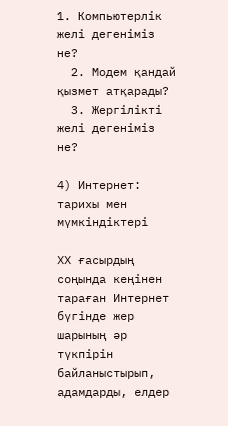1. Компьютерлік желі дегеніміз не?
  2. Модем қандай қызмет атқарады?
  3. Жергілікті желі дегеніміз не?

4) Интернет: тарихы мен мүмкіндіктері

ХХ ғасырдың соңында кеңінен тараған Интернет бүгінде жер шарының әр түкпірін байланыстырып, адамдарды, елдер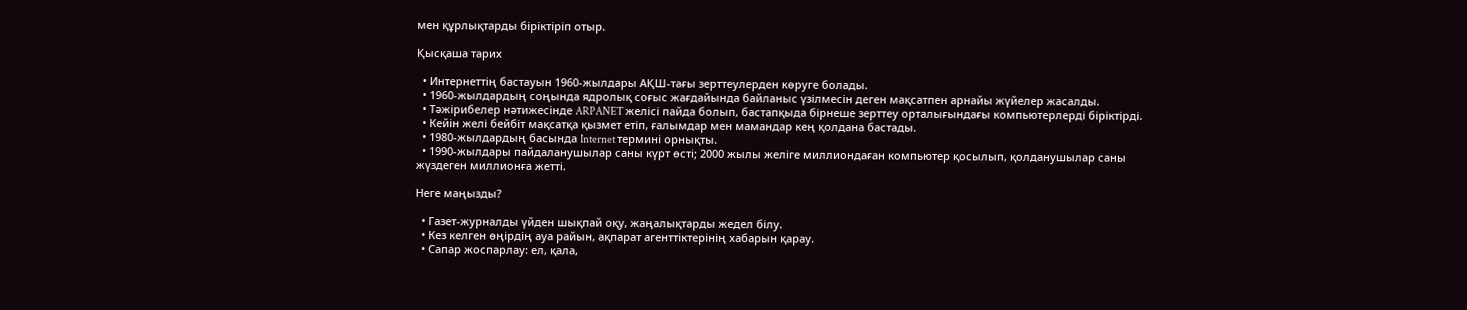мен құрлықтарды біріктіріп отыр.

Қысқаша тарих

  • Интернеттің бастауын 1960-жылдары АҚШ-тағы зерттеулерден көруге болады.
  • 1960-жылдардың соңында ядролық соғыс жағдайында байланыс үзілмесін деген мақсатпен арнайы жүйелер жасалды.
  • Тәжірибелер нәтижесінде ARPANET желісі пайда болып, бастапқыда бірнеше зерттеу орталығындағы компьютерлерді біріктірді.
  • Кейін желі бейбіт мақсатқа қызмет етіп, ғалымдар мен мамандар кең қолдана бастады.
  • 1980-жылдардың басында Internet термині орнықты.
  • 1990-жылдары пайдаланушылар саны күрт өсті; 2000 жылы желіге миллиондаған компьютер қосылып, қолданушылар саны жүздеген миллионға жетті.

Неге маңызды?

  • Газет-журналды үйден шықпай оқу, жаңалықтарды жедел білу.
  • Кез келген өңірдің ауа райын, ақпарат агенттіктерінің хабарын қарау.
  • Сапар жоспарлау: ел, қала,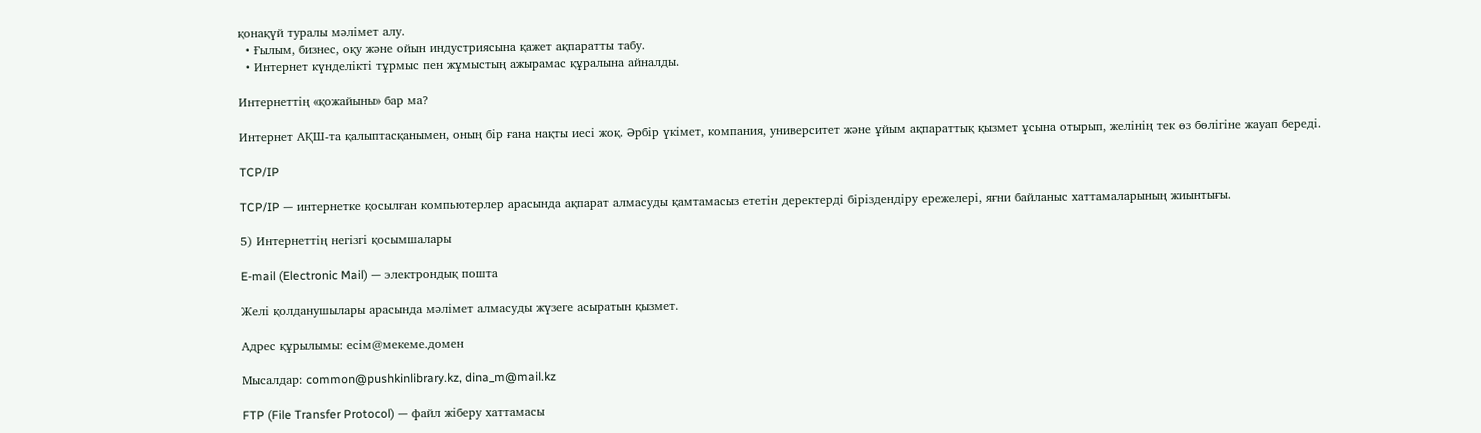қонақүй туралы мәлімет алу.
  • Ғылым, бизнес, оқу және ойын индустриясына қажет ақпаратты табу.
  • Интернет күнделікті тұрмыс пен жұмыстың ажырамас құралына айналды.

Интернеттің «қожайыны» бар ма?

Интернет АҚШ-та қалыптасқанымен, оның бір ғана нақты иесі жоқ. Әрбір үкімет, компания, университет және ұйым ақпараттық қызмет ұсына отырып, желінің тек өз бөлігіне жауап береді.

TCP/IP

TCP/IP — интернетке қосылған компьютерлер арасында ақпарат алмасуды қамтамасыз ететін деректерді біріздендіру ережелері, яғни байланыс хаттамаларының жиынтығы.

5) Интернеттің негізгі қосымшалары

E-mail (Electronic Mail) — электрондық пошта

Желі қолданушылары арасында мәлімет алмасуды жүзеге асыратын қызмет.

Адрес құрылымы: есім@мекеме.домен

Мысалдар: common@pushkinlibrary.kz, dina_m@mail.kz

FTP (File Transfer Protocol) — файл жіберу хаттамасы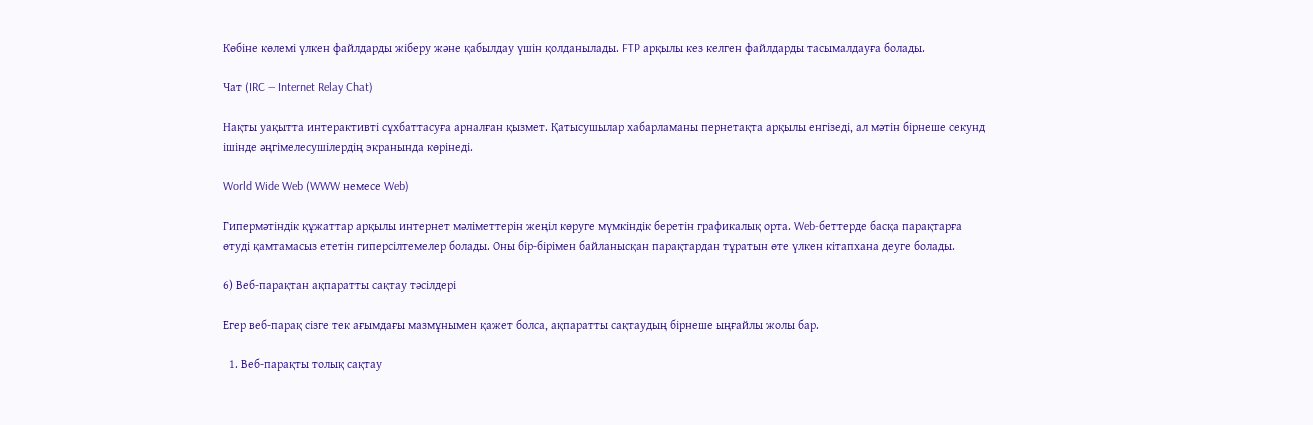Көбіне көлемі үлкен файлдарды жіберу және қабылдау үшін қолданылады. FTP арқылы кез келген файлдарды тасымалдауға болады.

Чат (IRC — Internet Relay Chat)

Нақты уақытта интерактивті сұхбаттасуға арналған қызмет. Қатысушылар хабарламаны пернетақта арқылы енгізеді, ал мәтін бірнеше секунд ішінде әңгімелесушілердің экранында көрінеді.

World Wide Web (WWW немесе Web)

Гипермәтіндік құжаттар арқылы интернет мәліметтерін жеңіл көруге мүмкіндік беретін графикалық орта. Web-беттерде басқа парақтарға өтуді қамтамасыз ететін гиперсілтемелер болады. Оны бір-бірімен байланысқан парақтардан тұратын өте үлкен кітапхана деуге болады.

6) Веб-парақтан ақпаратты сақтау тәсілдері

Егер веб-парақ сізге тек ағымдағы мазмұнымен қажет болса, ақпаратты сақтаудың бірнеше ыңғайлы жолы бар.

  1. Веб-парақты толық сақтау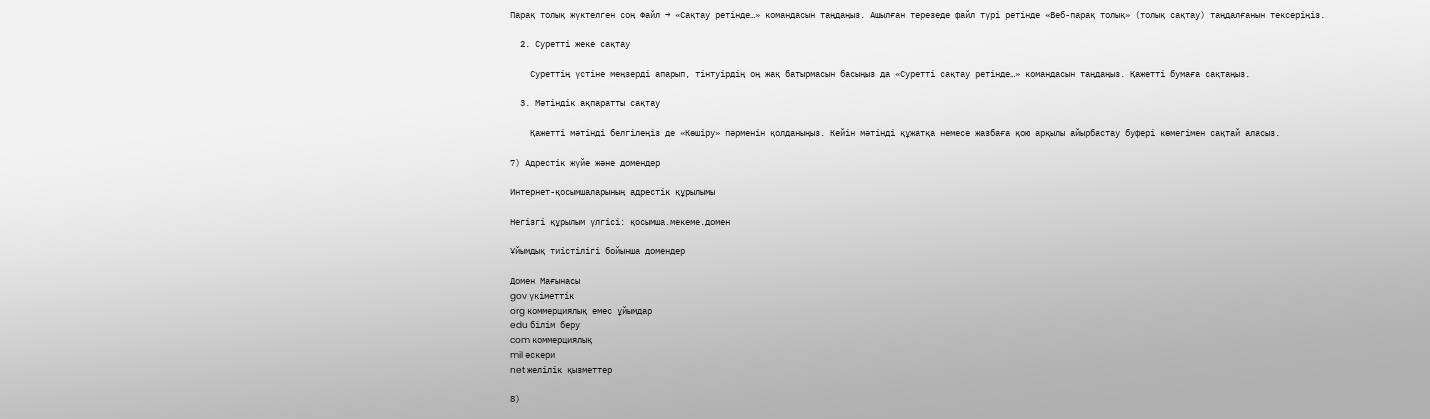Парақ толық жүктелген соң Файл → «Сақтау ретінде…» командасын таңдаңыз. Ашылған терезеде файл түрі ретінде «Веб-парақ толық» (толық сақтау) таңдалғанын тексеріңіз.

  2. Суретті жеке сақтау

    Суреттің үстіне меңзерді апарып, тінтуірдің оң жақ батырмасын басыңыз да «Суретті сақтау ретінде…» командасын таңдаңыз. Қажетті бумаға сақтаңыз.

  3. Мәтіндік ақпаратты сақтау

    Қажетті мәтінді белгілеңіз де «Көшіру» пәрменін қолданыңыз. Кейін мәтінді құжатқа немесе жазбаға қою арқылы айырбастау буфері көмегімен сақтай аласыз.

7) Адрестік жүйе және домендер

Интернет-қосымшаларының адрестік құрылымы

Негізгі құрылым үлгісі: қосымша.мекеме.домен

Ұйымдық тиістілігі бойынша домендер

Домен Мағынасы
gov үкіметтік
org коммерциялық емес ұйымдар
edu білім беру
com коммерциялық
mil әскери
net желілік қызметтер

8)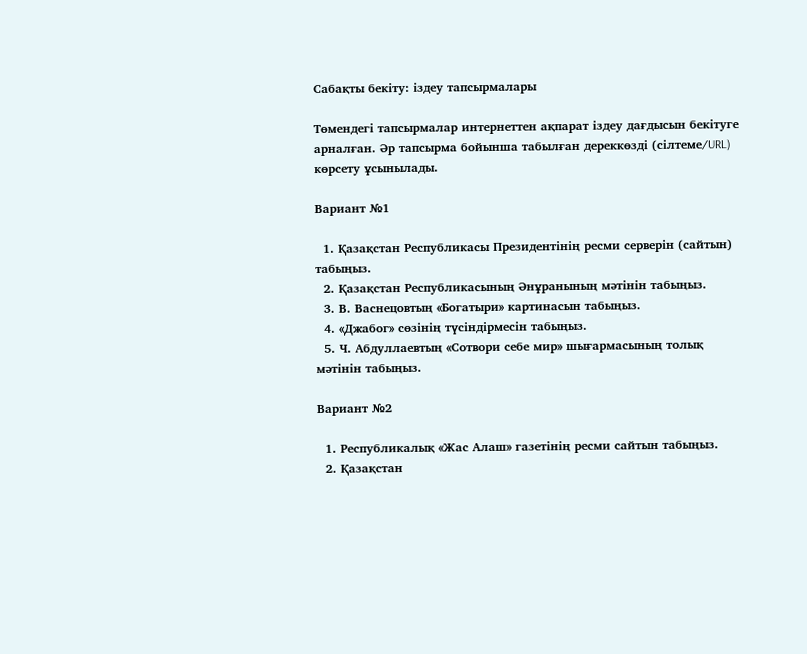Сабақты бекіту: іздеу тапсырмалары

Төмендегі тапсырмалар интернеттен ақпарат іздеу дағдысын бекітуге арналған. Әр тапсырма бойынша табылған дереккөзді (сілтеме/URL) көрсету ұсынылады.

Вариант №1

  1. Қазақстан Республикасы Президентінің ресми серверін (сайтын) табыңыз.
  2. Қазақстан Республикасының Әнұранының мәтінін табыңыз.
  3. В. Васнецовтың «Богатыри» картинасын табыңыз.
  4. «Джабог» сөзінің түсіндірмесін табыңыз.
  5. Ч. Абдуллаевтың «Сотвори себе мир» шығармасының толық мәтінін табыңыз.

Вариант №2

  1. Республикалық «Жас Алаш» газетінің ресми сайтын табыңыз.
  2. Қазақстан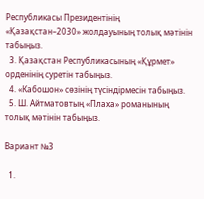Республикасы Президентінің «Қазақстан–2030» жолдауының толық мәтінін табыңыз.
  3. Қазақстан Республикасының «Құрмет» орденінің суретін табыңыз.
  4. «Кабошон» сөзінің түсіндірмесін табыңыз.
  5. Ш. Айтматовтың «Плаха» романының толық мәтінін табыңыз.

Вариант №3

  1.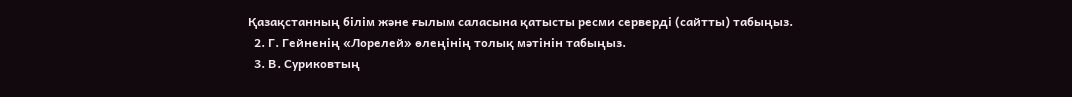Қазақстанның білім және ғылым саласына қатысты ресми серверді (сайтты) табыңыз.
  2. Г. Гейненің «Лорелей» өлеңінің толық мәтінін табыңыз.
  3. В. Суриковтың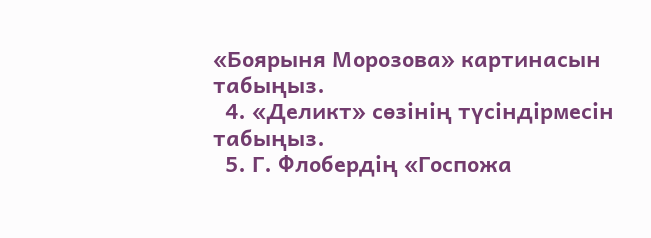«Боярыня Морозова» картинасын табыңыз.
  4. «Деликт» сөзінің түсіндірмесін табыңыз.
  5. Г. Флобердің «Госпожа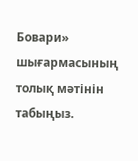Бовари» шығармасының толық мәтінін табыңыз.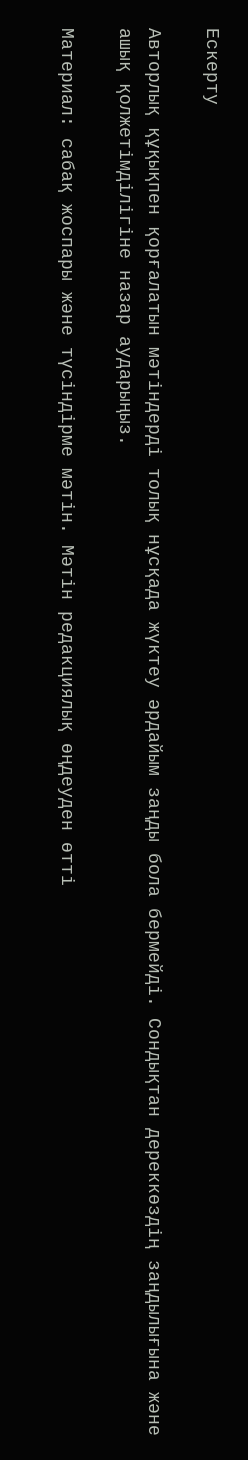Ескерту

Авторлық құқықпен қорғалатын мәтіндерді толық нұсқада жүктеу әрдайым заңды бола бермейді. Сондықтан дереккөздің заңдылығына және ашық қолжетімділігіне назар аударыңыз.

Материал: сабақ жоспары және түсіндірме мәтін. Мәтін редакциялық өңдеуден өтті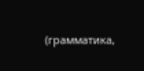(грамматика,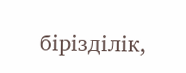бірізділік,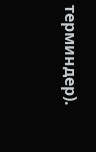терминдер).